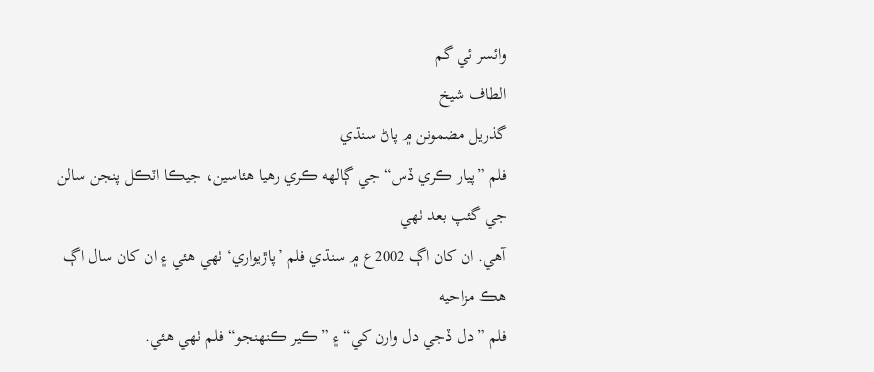وائسر ئي گم
الطاف شيخ
گذريل مضمونن ۾ پاڻ سنڌي
فلم ”پيار ڪري ڏس“ جي ڳالهه ڪري رهيا هئاسين، جيڪا اٽڪل پنجن سالن جي گئپ بعد ٺهي
آهي. ان کان اڳ 2002ع ۾ سنڌي فلم ’پاڙيواري‘ ٺهي هئي ۽ ان کان سال اڳ هڪ مزاحيه
فلم ”دل ڏجي دل وارن کي“ ۽ ”ڪير ڪنهنجو“ فلم ٺهي هئي.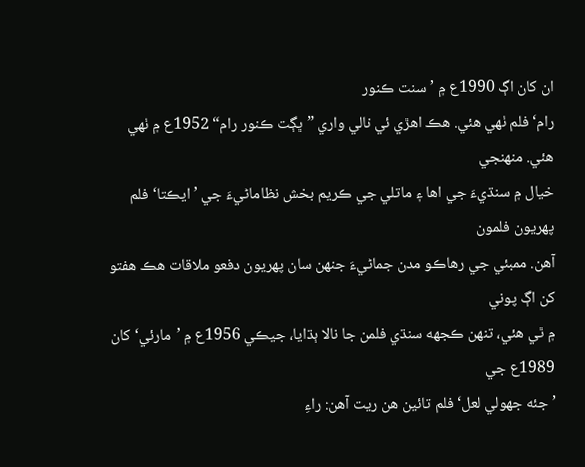ان کان اڳ 1990ع ۾ ’سنت ڪنور
رام‘ فلم ٺهي هئي. هڪ اهڙي ئي نالي واري ”ڀڳت ڪنور رام“ 1952ع ۾ ٺهي هئي. منهنجي
خيال ۾ سنڌيءَ جي اها ۽ ماتلي جي ڪريم بخش نظاماڻيءَ جي ’ايڪتا‘ فلم پهريون فلمون
آهن. ممبئي جي رهاڪو مدن جماڻيءَ جنهن سان پهريون دفعو ملاقات هڪ هفتو کن اڳ پوني
۾ ٿي هئي، تنهن ڪجهه سنڌي فلمن جا نالا ٻڌايا، جيڪي 1956ع ۾ ’مارئي‘ کان 1989ع جي
’جئه جهولي لعل‘ فلم تائين هن ريت آهن: راءِ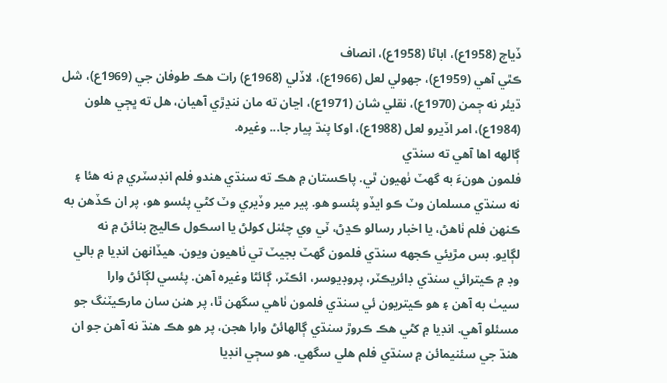ڏياچ (1958ع)، اباڻا (1958ع)، انصاف
ڪٿي آهي (1959ع)، جهولي لعل (1966ع)، لاڏلي (1968ع) رات هڪ طوفان جي (1969ع)، شل
ڌيئر نه ڄمن (1970ع)، نقلي شان (1971ع)، اڃان ته مان ننڍڙي آهيان، هل ته ڀڄي هلون
(1984ع)، امر اڏيرو لعل (1988ع)، اوکا پنڌ پيار جا... وغيره.
ڳالهه اها آهي ته سنڌي
فلمون هونءَ به گهٽ ٺهيون ٿي. پاڪستان ۾ هڪ ته سنڌي هندو فلم انڊسٽري ۾ نه هئا ۽
نه سنڌي مسلمان وٽ ڪو ايڏو پئسو هو. پير مير وڏيري وٽ کڻي پئسو هو، پر ان ڪڏهن به
ڪنهن فلم ٺاهڻ، يا اخبار رسالو ڪڍڻ، ٽي وي چئنل کولڻ يا اسڪول ڪاليج بنائڻ ۾ نه
لڳايو. بس مڙيئي ڪجهه سنڌي فلمون گهٽ بجيٽ تي ٺاهيون ويون. هيڏانهن انڊيا ۾ بالي
وڊ ۾ ڪيترائي سنڌي ڊائريڪٽر، پروڊيوسر، ائڪٽر، ڳائڻا وغيره آهن. پئسي لڳائڻ وارا
سيٺ به آهن ۽ هو ڪيتريون ئي سنڌي فلمون ٺاهي سگهن ٿا، پر هنن سان مارڪيٽنگ جو
مسئلو آهي. انڊيا ۾ کڻي هڪ ڪروڙ سنڌي ڳالهائڻ وارا هجن، پر هو هڪ هنڌ نه آهن جو ان
هنڌ جي سئنيمائن ۾ سنڌي فلم هلي سگهي. هو سڄي انڊيا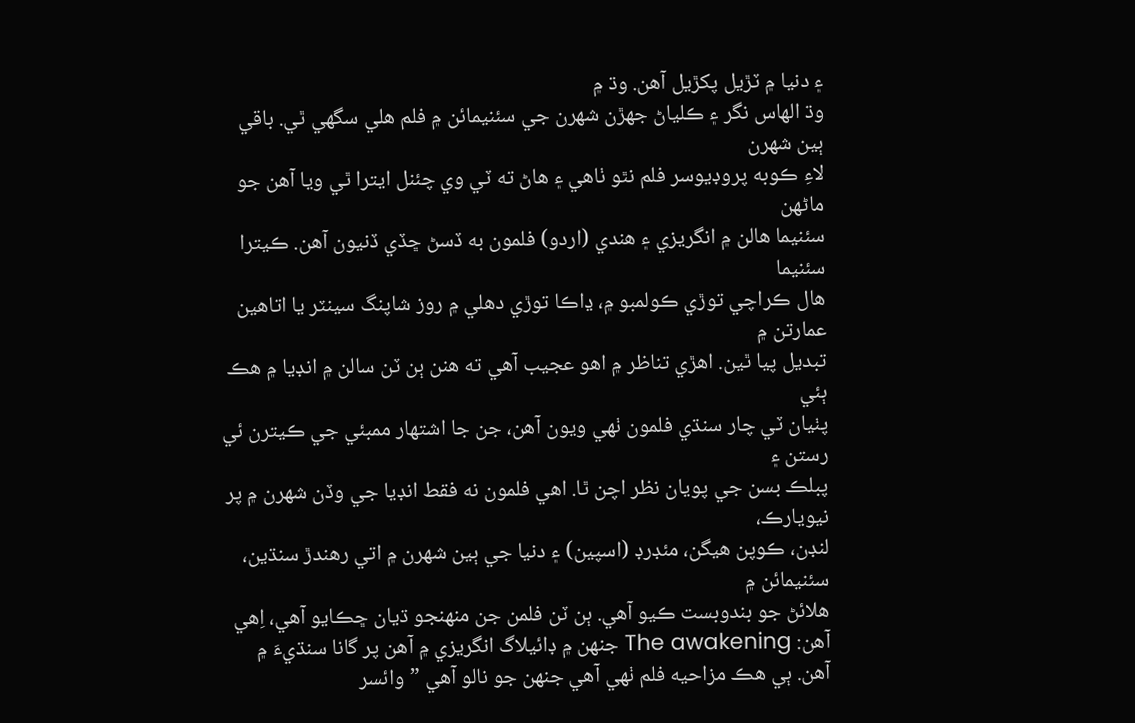۽ دنيا ۾ ٽڙيل پکڙيل آهن. وڌ ۾
وڌ الهاس نگر ۽ ڪلياڻ جهڙن شهرن جي سئنيمائن ۾ فلم هلي سگهي ٿي. باقي ٻين شهرن
لاءِ ڪوبه پروڊيوسر فلم نٿو ٺاهي ۽ هاڻ ته ٽي وي چئنل ايترا ٿي ويا آهن جو ماڻهن
سئنيما هالن ۾ انگريزي ۽ هندي (اردو) فلمون به ڏسڻ ڇڏي ڏنيون آهن. ڪيترا سئنيما
هال ڪراچي توڙي ڪولمبو ۾، ڍاڪا توڙي دهلي ۾ روز شاپنگ سينٽر يا اتاهين عمارتن ۾
تبديل پيا ٿين. اهڙي تناظر ۾ اهو عجيب آهي ته هنن ٻن ٽن سالن ۾ انڊيا ۾ هڪ ٻئي
پٺيان ٽي چار سنڌي فلمون ٺهي ويون آهن، جن جا اشتهار ممبئي جي ڪيترن ئي رستن ۽
پبلڪ بسن جي پويان نظر اچن ٿا. اهي فلمون نه فقط انڊيا جي وڏن شهرن ۾ پر نيويارڪ،
لنڊن، ڪوپن هيگن، مئڊرڊ (اسپين) ۽ دنيا جي ٻين شهرن ۾ اتي رهندڙ سنڌين، سئنيمائن ۾
هلائڻ جو بندوبست ڪيو آهي. ٻن ٽن فلمن جن منهنجو ڌيان ڇڪايو آهي، اِهي آهن: The awakening جنهن ۾ ڊائيلاگ انگريزي ۾ آهن پر گانا سنڌيءَ ۾
آهن. ٻي هڪ مزاحيه فلم ٺهي آهي جنهن جو نالو آهي ”وائسر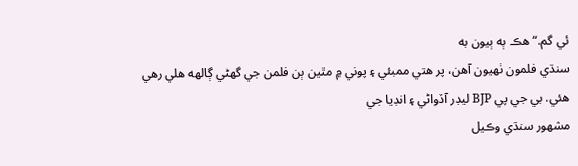ئي گم.“ هڪ ٻه ٻيون به
سنڌي فلمون ٺهيون آهن، پر هتي ممبئي ۽ پوني ۾ مٿين ٻن فلمن جي گهڻي ڳالهه هلي رهي
هئي. بي جي پي BJP ليڊر آڏواڻي ۽ انڊيا جي
مشهور سنڌي وڪيل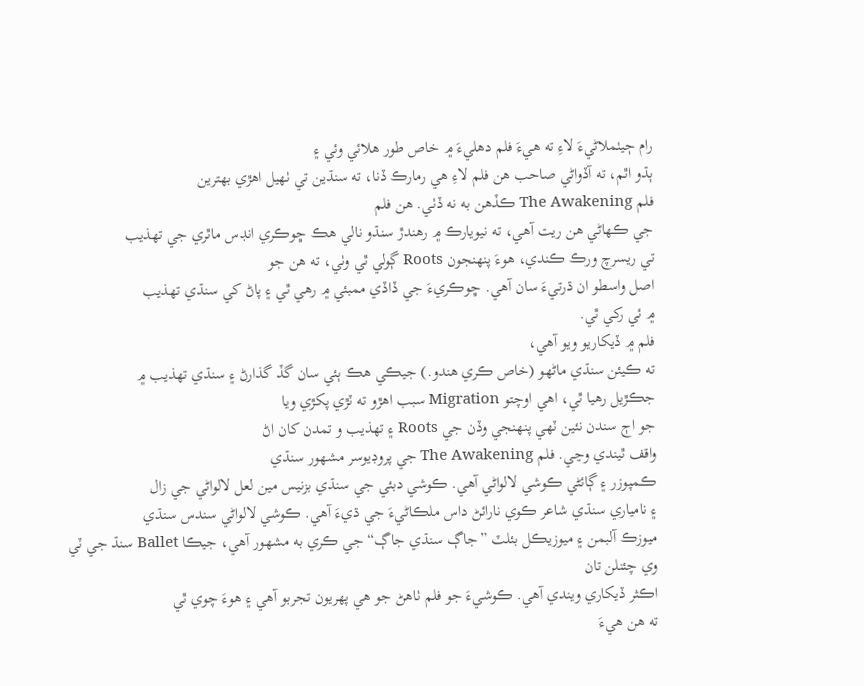رام ڄيٺملاڻيءَ لاءِ ته هيءَ فلم دهليءَ ۾ خاص طور هلائي وئي ۽
ٻڌو اٿم، ته آڏواڻي صاحب هن فلم لاءِ هي رمارڪ ڏنا، ته سنڌين تي ٺهيل اهڙي بهترين
فلم The Awakening ڪڏهن به نه ڏٺي. هن فلم
جي ڪهاڻي هن ريت آهي، ته نيويارڪ ۾ رهندڙ سنڌو نالي هڪ ڇوڪري انڊس ماٿري جي تهذيب
تي ريسرچ ورڪ ڪندي، هوءَ پنهنجون Roots ڳولي ٿي وٺي، ته هن جو
اصل واسطو ان ڌرتيءَ سان آهي. ڇوڪريءَ جي ڏاڏي ممبئي ۾ رهي ٿي ۽ پاڻ کي سنڌي تهذيب
۾ ئي رکي ٿي.
فلم ۾ ڏيکاريو ويو آهي،
ته ڪيئن سنڌي ماڻهو (خاص ڪري هندو.) جيڪي هڪ ٻئي سان گڏ گذارڻ ۽ سنڌي تهذيب ۾
جڪڙيل رهيا ٿي، اهي اوچتو Migration سبب اهڙو ته ٽڙي پکڙي ويا
جو اڄ سندن نئين ٽهي پنهنجي وڏن جي Roots ۽ تهذيب و تمدن کان اڻ
واقف ٿيندي وڃي. فلم The Awakening جي پروڊيوسر مشهور سنڌي
ڪمپوزر ۽ ڳائڻي ڪوشي لالواڻي آهي. ڪوشي دبئي جي سنڌي بزنيس مين لعل لالواڻي جي زال
۽ نامياري سنڌي شاعر ڪوي نارائڻ داس ملڪاڻيءَ جي ڌيءَ آهي. ڪوشي لالواڻي سندس سنڌي
ميوزڪ آلبمن ۽ ميوزيڪل بئلٽ ”جاڳ سنڌي جاڳ“ جي ڪري به مشهور آهي، جيڪا Ballet سنڌ جي ٽي وي چئنلن تان
اڪثر ڏيکاري ويندي آهي. ڪوشيءَ جو فلم ٺاهڻ جو هي پهريون تجربو آهي ۽ هوءَ چوي ٿي
ته هن هيءَ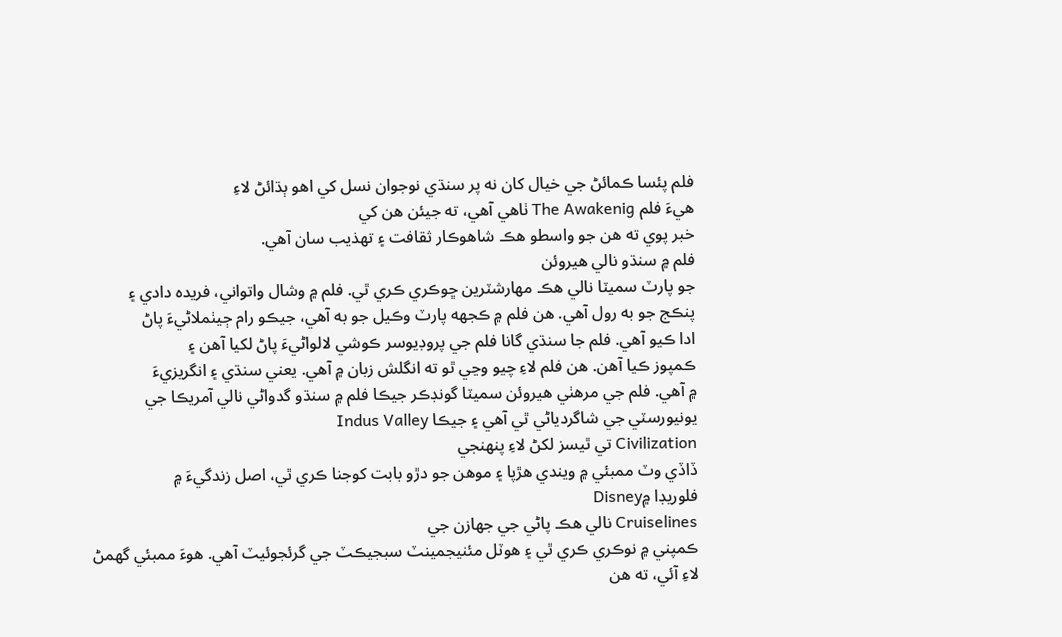فلم پئسا ڪمائڻ جي خيال کان نه پر سنڌي نوجوان نسل کي اهو ٻڌائڻ لاءِ
هيءَ فلم The Awakenig ٺاهي آهي، ته جيئن هن کي
خبر پوي ته هن جو واسطو هڪ شاهوڪار ثقافت ۽ تهذيب سان آهي.
فلم ۾ سنڌو نالي هيروئن
جو پارٽ سميٽا نالي هڪ مهارشٽرين ڇوڪري ڪري ٿي. فلم ۾ وشال واتواني، فريده دادي ۽
پنڪج جو به رول آهي. هن فلم ۾ ڪجهه پارٽ وڪيل جو به آهي، جيڪو رام ڄيٺملاڻيءَ پاڻ
ادا ڪيو آهي. فلم جا سنڌي گانا فلم جي پروڊيوسر ڪوشي لالواڻيءَ پاڻ لکيا آهن ۽
ڪمپوز ڪيا آهن. هن فلم لاءِ چيو وڃي ٿو ته انگلش زبان ۾ آهي. يعني سنڌي ۽ انگريزيءَ
۾ آهي. فلم جي مرهٺي هيروئن سميٽا گونڊڪر جيڪا فلم ۾ سنڌو گدواڻي نالي آمريڪا جي
يونيورسٽي جي شاگردياڻي ٿي آهي ۽ جيڪا Indus Valley
Civilization تي ٿيسز لکڻ لاءِ پنهنجي
ڏاڏي وٽ ممبئي ۾ ويندي هڙپا ۽ موهن جو دڙو بابت کوجنا ڪري ٿي، اصل زندگيءَ ۾
فلوريڊا ۾Disney
Cruiselines نالي هڪ پاڻي جي جهازن جي
ڪمپني ۾ نوڪري ڪري ٿي ۽ هوٽل مئنيجمينٽ سبجيڪٽ جي گرئجوئيٽ آهي. هوءَ ممبئي گهمڻ
لاءِ آئي، ته هن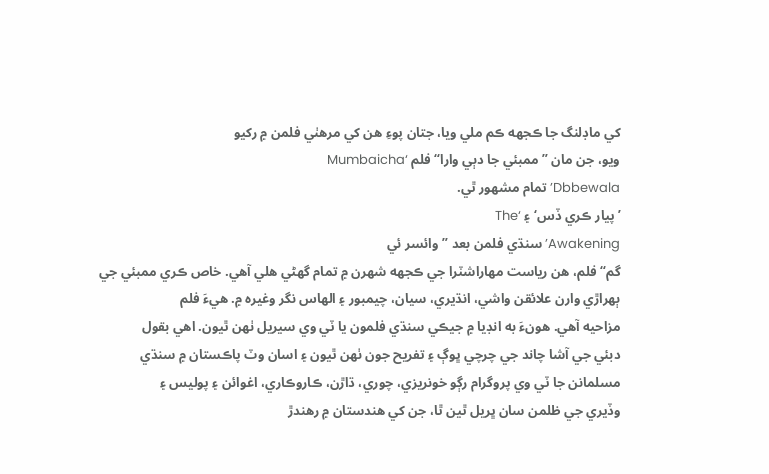کي ماڊلنگ جا ڪجهه ڪم ملي ويا، جتان پوءِ هن کي مرهٺي فلمن ۾ رکيو
ويو، جن مان ”ممبئي جا دٻي وارا“ فلم ‘Mumbaicha
Dbbewala’ تمام مشهور ٿي.
’پيار ڪري ڏس‘ ۽ ‘The
Awakening’ سنڌي فلمن بعد ”وائسر ئي
گم“ فلم، هن رياست مهاراشٽرا جي ڪجهه شهرن ۾ تمام گهڻي هلي آهي. خاص ڪري ممبئي جي
ٻهراڙي وارن علائقن واشي، انڌيري، سيان، چيمبور ۽ الهاس نگر وغيره ۾. هيءَ فلم
مزاحيه آهي. هونءَ به انڊيا ۾ جيڪي سنڌي فلمون يا ٽي وي سيريل ٺهن ٿيون. اهي بقول
دبئي جي آشا چاند جي چرچي ڀوڳ ۽ تفريح جون ٺهن ٿيون ۽ اسان وٽ پاڪستان ۾ سنڌي
مسلمانن جا ٽي وي پروگرام رڳو خونريزي، چوري، ڌاڙن، ڪاروڪاري، اغوائن ۽ پوليس ۽
وڏيري جي ظلمن سان ڀريل ٿين ٿا، جن کي هندستان ۾ رهندڙ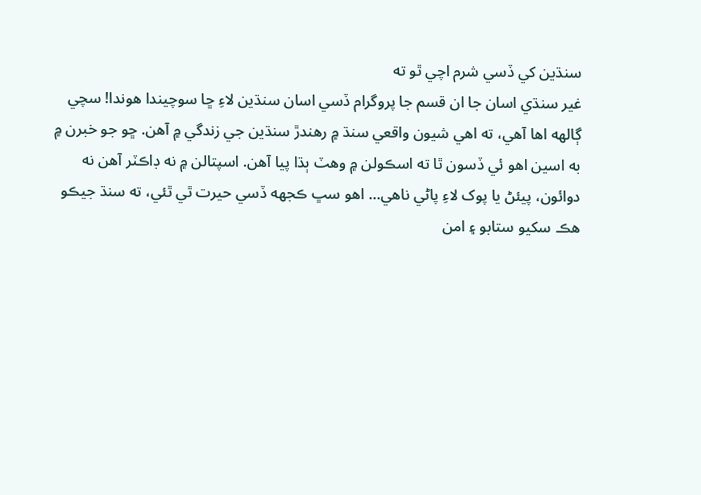سنڌين کي ڏسي شرم اچي ٿو ته
غير سنڌي اسان جا ان قسم جا پروگرام ڏسي اسان سنڌين لاءِ ڇا سوچيندا هوندا! سچي
ڳالهه اها آهي، ته اهي شيون واقعي سنڌ ۾ رهندڙ سنڌين جي زندگي ۾ آهن. ڇو جو خبرن ۾
به اسين اهو ئي ڏسون ٿا ته اسڪولن ۾ وهٽ ٻڌا پيا آهن. اسپتالن ۾ نه ڊاڪٽر آهن نه
دوائون، پيئڻ يا پوک لاءِ پاڻي ناهي... اهو سڀ ڪجهه ڏسي حيرت ٿي ٿئي، ته سنڌ جيڪو
هڪ سکيو ستابو ۽ امن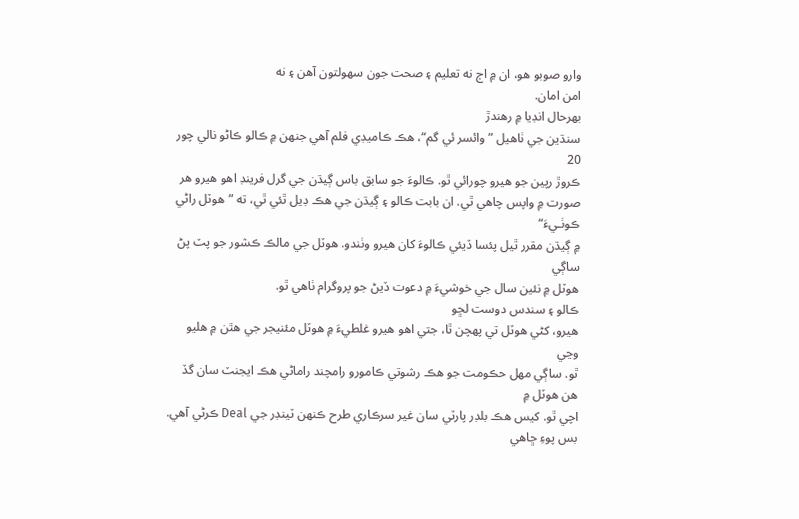وارو صوبو هو، ان ۾ اڄ نه تعليم ۽ صحت جون سهولتون آهن ۽ نه
امن امان.
بهرحال انڊيا ۾ رهندڙ
سنڌين جي ٺاھيل ”وائسر ئي گم“، هڪ ڪاميڊي فلم آهي جنهن ۾ ڪالو ڪاڻو نالي چور 20
ڪروڙ رپين جو هيرو چورائي ٿو. ڪالوءَ جو سابق باس ڳيڌن جي گرل فرينڊ اهو هيرو هر
صورت ۾ واپس چاهي ٿي. ان بابت ڪالو ۽ ڳيڌن جي هڪ ڊيل ٿئي ٿي، ته ”هوٽل راڻي ڪوٺـيءَ“
۾ ڳيڌن مقرر ٿيل پئسا ڏيئي ڪالوءَ کان هيرو وٺندو. هوٽل جي مالڪ ڪشور جو پٽ پڻ ساڳي
هوٽل ۾ نئين سال جي خوشيءَ ۾ دعوت ڏيڻ جو پروگرام ٺاهي ٿو.
ڪالو ۽ سندس دوست لڇو
هيرو، کڻي هوٽل تي پهچن ٿا، جتي اهو هيرو غلطيءَ ۾ هوٽل مئنيجر جي هٿن ۾ هليو وڃي
ٿو. ساڳي مهل حڪومت جو هڪ رشوتي ڪامورو رامچند راماڻي هڪ ايجنٽ سان گڏ هن هوٽل ۾
اچي ٿو. کيس هڪ بلڊر پارٽي سان غير سرڪاري طرح ڪنهن ٽينڊر جي Deal ڪرڻي آهي. بس پوءِ ڇاهي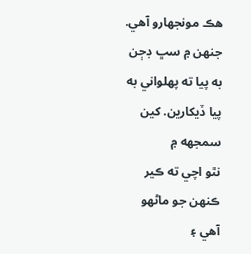هڪ مونجهارو آهي. جنهن ۾ سڀ ڊڄن به پيا ته پهلواني به پيا ڏيکارين. کين سمجهه ۾
نٿو اچي ته ڪير ڪنهن جو ماڻهو آهي ۽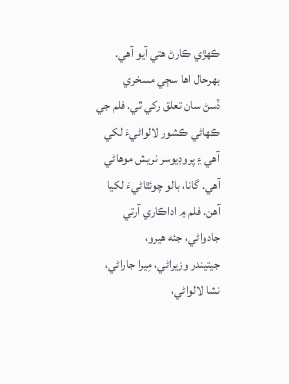ڪهڙي ڪارڻ هتي آيو آهي. بهرحال اها سڄي مسخري
ڏسڻ سان تعلق رکي ٿي. فلم جي ڪهاڻي ڪشور لالواڻيءَ لکي آهي ۽ پروڊيوسر نريش موهاڻي
آهي. گانا، بالو چوئٿاڻيءَ لکيا آهن. فلم ۾ اداڪاري آرتي جادواڻي، جئه هيرو،
جيتيندر وزيراڻي، مِيرا جاراڻي، نشا لالواڻي،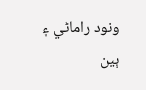ونود راماڻي ۽ ٻين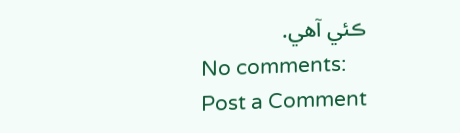ڪئي آهي.
No comments:
Post a Comment